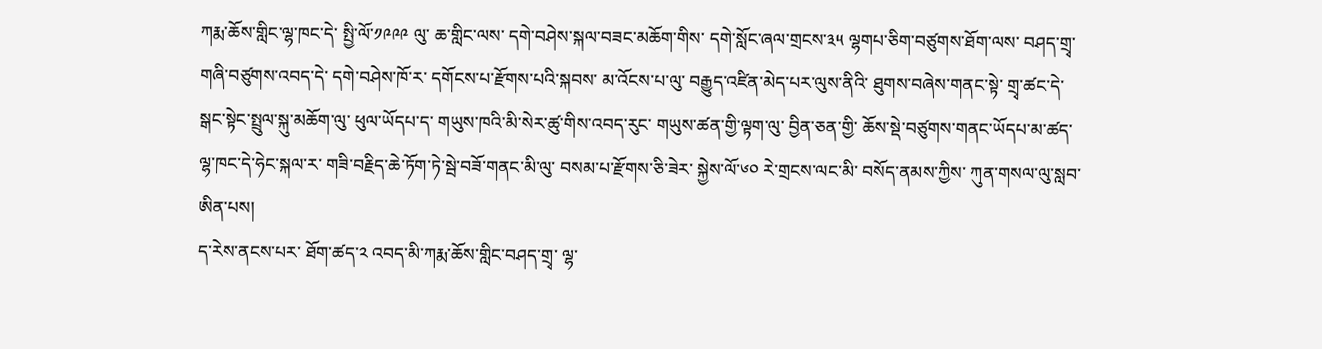ཀརྨ་ཆོས་གླིང་ལྷ་ཁང་དེ་ སྤྱི་ལོ་༡༩༩༩ ལུ་ ཆ་གླིང་ལས་ དགེ་བཤེས་སྐལ་བཟང་མཆོག་གིས་ དགེ་སློང་ཞལ་གྲངས་༣༥ ལྷགཔ་ཅིག་བཙུགས་ཐོག་ལས་ བཤད་གྲྭ་གཞི་བཙུགས་འབད་དེ་ དགེ་བཤེས་ཁོ་ར་ དགོངས་པ་རྫོགས་པའི་སྐབས་ མ་འོངས་པ་ལུ་ བརྒྱུད་འཛིན་མེད་པར་ལུས་ནིའི་ ཐུགས་བཞེས་གནང་སྟེ་ གྲྭ་ཚང་དེ་ སྒང་སྟེང་སྤྲུལ་སྐུ་མཆོག་ལུ་ ཕུལ་ཡོདཔ་ད་ གཡུས་ཁའི་མི་སེར་ཚུ་གིས་འབད་རུང་ གཡུས་ཚན་གྱི་ལྟག་ལུ་ བྱིན་ཅན་གྱི་ ཆོས་སྡེ་བཙུགས་གནང་ཡོདཔ་མ་ཚད་ ལྷ་ཁང་དེ་ཧེང་སྐལ་ར་ གཟི་བརྗིད་ཆེ་ཏོག་ཏེ་སྦེ་བཟོ་གནང་མི་ལུ་ བསམ་པ་རྫོགས་ཅི་ཟེར་ སྐྱེས་ལོ་༦༠ རེ་གྲངས་ལང་མི་ བསོད་ནམས་ཀྱིས་ ཀུན་གསལ་ལུ་སླབ་ཨིན་པས།
ད་རེས་ནངས་པར་ ཐོག་ཚད་༢ འབད་མི་ཀརྨ་ཆོས་གླིང་བཤད་གྲྭ་ ལྷ་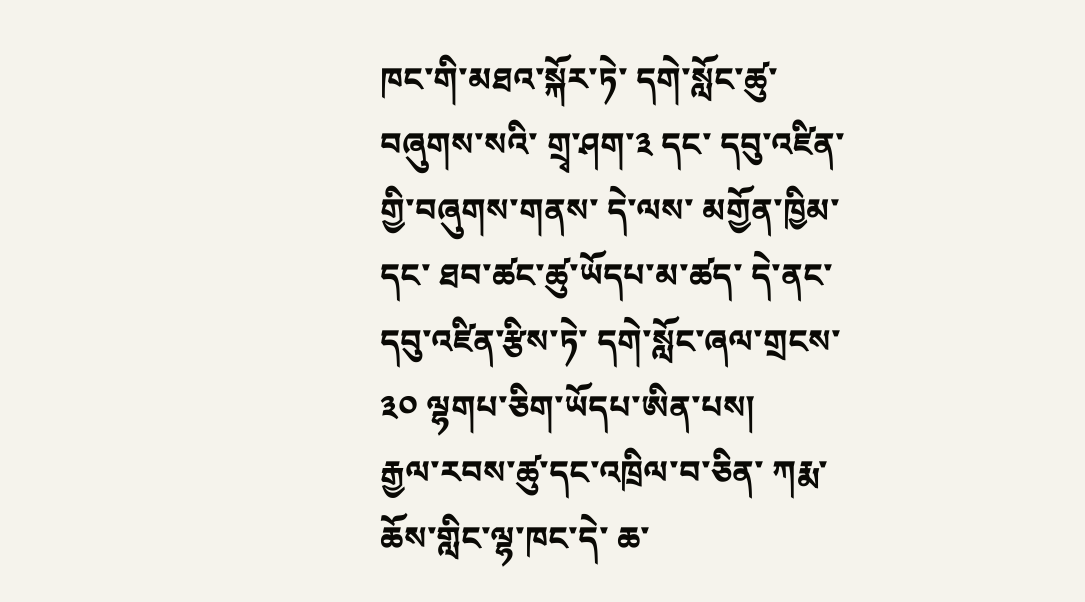ཁང་གི་མཐའ་སྐོར་ཏེ་ དགེ་སློང་ཚུ་བཞུགས་སའི་ གྲྭ་ཤག་༣ དང་ དབུ་འཛིན་གྱི་བཞུགས་གནས་ དེ་ལས་ མགྱོན་ཁྱིམ་དང་ ཐབ་ཚང་ཚུ་ཡོདཔ་མ་ཚད་ དེ་ནང་ དབུ་འཛིན་རྩིས་ཏེ་ དགེ་སློང་ཞལ་གྲངས་༣༠ ལྷགཔ་ཅིག་ཡོདཔ་ཨིན་པས།
རྒྱལ་རབས་ཚུ་དང་འཁྲིལ་བ་ཅིན་ ཀརྨ་ཆོས་གླིང་ལྷ་ཁང་དེ་ ཆ་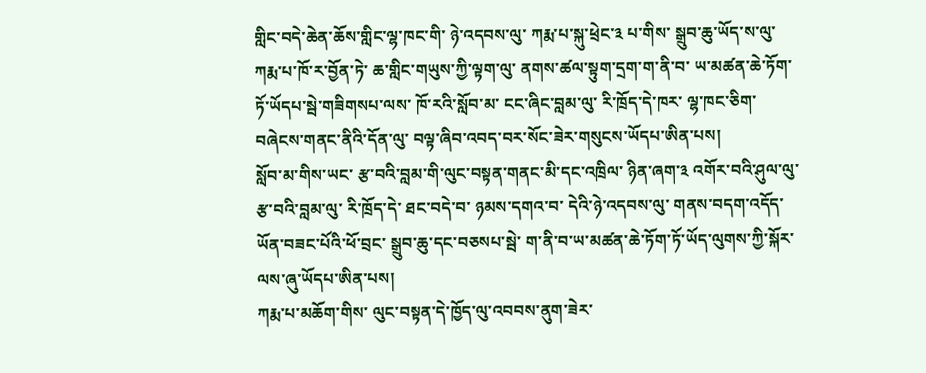གླིང་བདེ་ཆེན་ཆོས་གླིང་ལྷ་ཁང་གི་ ཉེ་འདབས་ལུ་ ཀརྨ་པ་སྐུ་ཕྲེང་༣ པ་གིས་ སྒྲུབ་ཆུ་ཡོད་ས་ལུ་ ཀརྨ་པ་ཁོ་ར་བྱོན་ཏེ་ ཆ་གླིང་གཡུས་ཀྱི་ལྟག་ལུ་ ནགས་ཚལ་སྟུག་དྲག་ག་ནི་བ་ ཡ་མཚན་ཆེ་ཏོག་ཏོ་ཡོདཔ་སྦེ་གཟིགསཔ་ལས་ ཁོ་རའི་སློབ་མ་ ངང་ཞིང་བླམ་ལུ་ རི་ཁྲོད་དེ་ཁར་ ལྷ་ཁང་ཅིག་བཞེངས་གནང་ནིའི་དོན་ལུ་ བལྟ་ཞིབ་འབད་བར་སོང་ཟེར་གསུངས་ཡོདཔ་ཨིན་པས།
སློབ་མ་གིས་ཡང་ རྩ་བའི་བླམ་གི་ལུང་བསྟན་གནང་མི་དང་འཁྲིལ་ ཉིན་ཞག་༣ འགོར་བའི་ཤུལ་ལུ་ རྩ་བའི་བླམ་ལུ་ རི་ཁྲོད་དེ་ ཐང་བདེ་བ་ ཉམས་དགའ་བ་ དེའི་ཉེ་འདབས་ལུ་ གནས་བདག་འདོད་ཡོན་བཟང་པོའི་ཕོ་བྲང་ སྒྲུབ་ཆུ་དང་བཅསཔ་སྦེ་ ག་ནི་བ་ཡ་མཚན་ཆེ་ཏོག་ཏོ་ཡོད་ལུགས་ཀྱི་སྐོར་ལས་ཞུ་ཡོདཔ་ཨིན་པས།
ཀརྨ་པ་མཆོག་གིས་ ལུང་བསྟན་དེ་ཁྱོད་ལུ་འབབས་ནུག་ཟེར་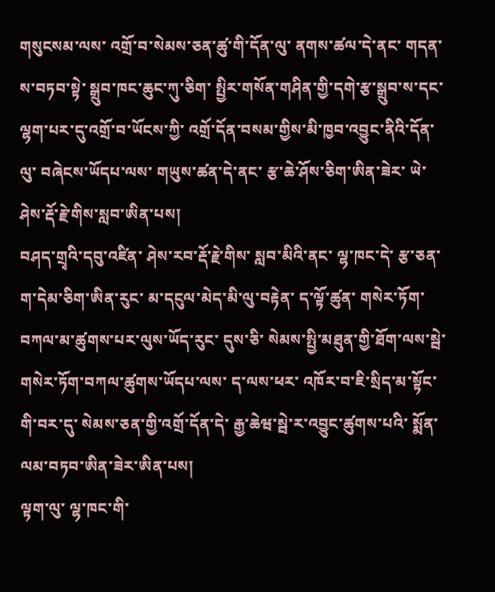གསུངསམ་ལས་ འགྲོ་བ་སེམས་ཅན་ཚུ་གི་དོན་ལུ་ ནགས་ཚལ་དེ་ནང་ གདན་ས་བཏབ་སྟེ་ སྒྲུབ་ཁང་ཆུང་ཀུ་ཅིག་ སྤྱིར་གསོན་གཤིན་གྱི་དགེ་རྩ་སྒྲུབ་ས་དང་ ལྷག་པར་དུ་འགྲོ་བ་ཡོངས་ཀྱི་ འགྲོ་དོན་བསམ་གྱིས་མི་ཁྱབ་འབྱུང་ནིའི་དོན་ལུ་ བཞེངས་ཡོདཔ་ལས་ གཡུས་ཚན་དེ་ནང་ རྩ་ཆེ་ཤོས་ཅིག་ཨིན་ཟེར་ ཡེ་ཤེས་རྡོ་རྗེ་གིས་སླབ་ཨིན་པས།
བཤད་གྲྭའི་དབུ་འཛིན་ ཤེས་རབ་རྡོ་རྗེ་གིས་ སླབ་མིའི་ནང་ ལྷ་ཁང་དེ་ རྩ་ཅན་ག་དེམ་ཅིག་ཨིན་རུང་ མ་དངུལ་མེད་མི་ལུ་བརྟེན་ ད་ལྟོ་ཚུན་ གསེར་ཏོག་བཀལ་མ་ཚུགས་པར་ལུས་ཡོད་རུང་ དུས་ཅི་ སེམས་སྤྱི་མཐུན་གྱི་ཐོག་ལས་སྦེ་ གསེར་ཏོག་བཀལ་ཚུགས་ཡོདཔ་ལས་ ད་ལས་ཕར་ འཁོར་བ་ཇི་སྲིད་མ་སྟོང་གི་བར་དུ་ སེམས་ཅན་གྱི་འགྲོ་དོན་དེ་ རྒྱ་ཆེཝ་སྦེ་ར་འབྱུང་ཚུགས་པའི་ སྨོན་ལམ་བཏབ་ཨིན་ཟེར་ཨིན་པས།
ལྟག་ལུ་ ལྷ་ཁང་གི་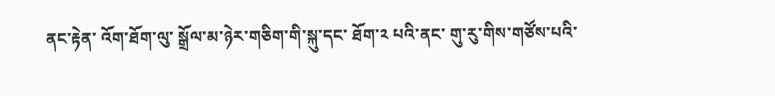ནང་རྟེན་ འོག་ཐོག་ལུ་ སྒྲོལ་མ་ཉེར་གཅིག་གི་སྐུ་དང་ ཐོག་༢ པའི་ནང་ གུ་རུ་གིས་གཙོས་པའི་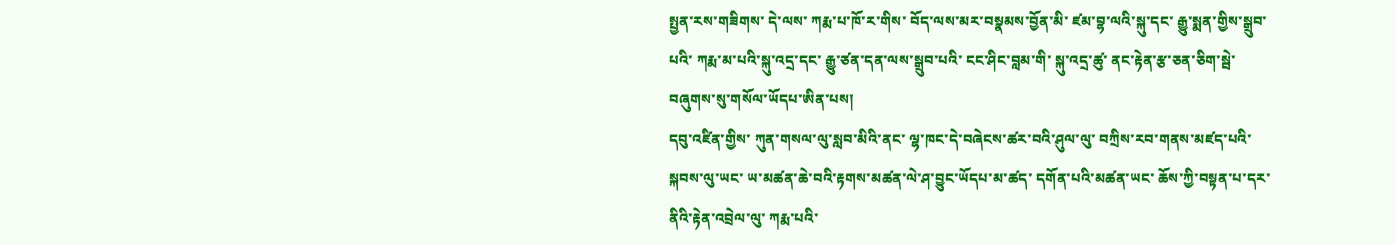སྤྱན་རས་གཟིགས་ དེ་ལས་ ཀརྨ་པ་ཁོ་ར་གིས་ བོད་ལས་མར་བསྣམས་བྱོན་མི་ ཛམ་བྷ་ལའི་སྐུ་དང་ རྒྱུ་སྨན་གྱིས་སྒྲུབ་པའི་ ཀརྨ་མ་པའི་སྐུ་འདྲ་དང་ རྒྱུ་ཙན་དན་ལས་སྒྲུབ་པའི་ ངང་ཤིང་བླམ་གི་ སྐུ་འདྲ་ཚུ་ ནང་རྟེན་རྩ་ཅན་ཅིག་སྦེ་ བཞུགས་སུ་གསོལ་ཡོདཔ་ཨིན་པས།
དབུ་འཛིན་གྱིས་ ཀུན་གསལ་ལུ་སླབ་མིའི་ནང་ ལྷ་ཁང་དེ་བཞེངས་ཚར་བའི་ཤུལ་ལུ་ བཀྲིས་རབ་གནས་མཛད་པའི་སྐབས་ལུ་ཡང་ ཡ་མཚན་ཆེ་བའི་རྟགས་མཚན་ལེ་ཤ་བྱུང་ཡོདཔ་མ་ཚད་ དགོན་པའི་མཚན་ཡང་ ཆོས་ཀྱི་བསྟན་པ་དར་ནིའི་རྟེན་འབྲེལ་ལུ་ ཀརྨ་པའི་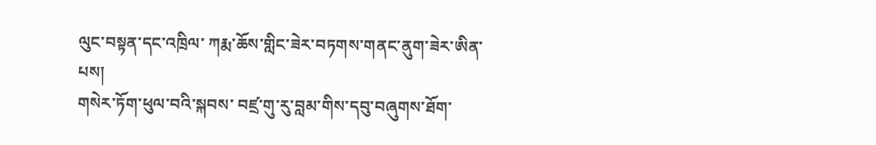ལུང་བསྟན་དང་འཁྲིལ་ ཀརྨ་ཆོས་གླིང་ཟེར་བཏགས་གནང་ནུག་ཟེར་ཨིན་པས།
གསེར་ཏོག་ཕུལ་བའི་སྐབས་ བཛྲ་གུ་རུ་བླམ་གིས་དབུ་བཞུགས་ཐོག་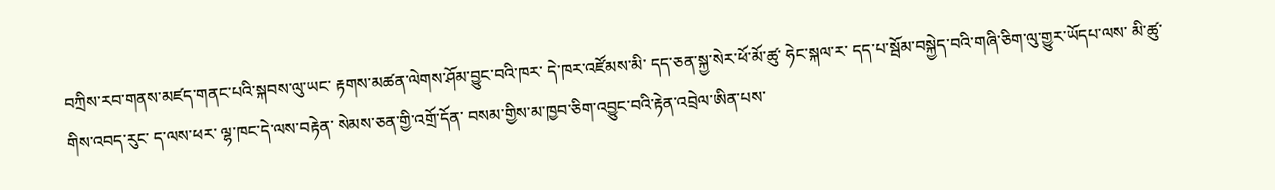བཀྲིས་རབ་གནས་མཛད་གནང་པའི་སྐབས་ལུ་ཡང་ རྟགས་མཚན་ལེགས་ཤོམ་བྱུང་བའི་ཁར་ དེ་ཁར་འཛོམས་མི་ དད་ཅན་སྐྱ་སེར་ཕོ་མོ་ཚུ་ ཧེང་སྐལ་ར་ དད་པ་སྦོམ་བསྐྱེད་བའི་གཞི་ཅིག་ལུ་གྱུར་ཡོདཔ་ལས་ མི་ཚུ་གིས་འབད་རུང་ ད་ལས་ཕར་ ལྷ་ཁང་དེ་ལས་བརྟེན་ སེམས་ཅན་གྱི་འགྲོ་དོན་ བསམ་གྱིས་མ་ཁྱབ་ཅིག་འབྱུང་བའི་རྟེན་འབྲེལ་ཨིན་པས་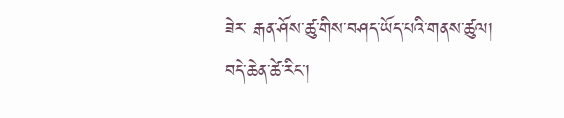ཟེར་ རྒན་ཤོས་ཚུ་གིས་བཤད་ཡོད་པའི་གནས་ཚུལ།
བདེ་ཆེན་ཚེ་རིང་།